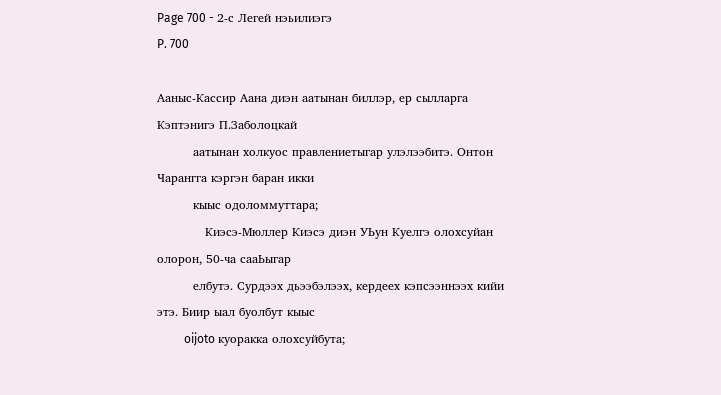Page 700 - 2-с Легей нэьилиэгэ
P. 700

Ааныс-Кассир Аана диэн аатынан биллэр, ер сылларга Кэптэнигэ П.Заболоцкай
         аатынан холкуос правлениетыгар улэлээбитэ. Онтон Чарангга кэргэн баран икки
         кыыс одоломмуттара;
            Киэсэ-Мюллер Киэсэ диэн УЬун Куелгэ олохсуйан олорон, 50-ча сааЬыгар
         елбутэ. Сурдээх дьээбэлээх, кердеех кэпсээннээх кийи этэ. Биир ыал буолбут кыыс
         oijoto куоракка олохсуйбута;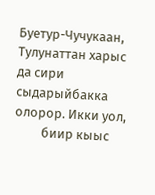Буетур-Чучукаан, Тулунаттан харыс да сири сыдарыйбакка олорор. Икки уол,
         биир кыыс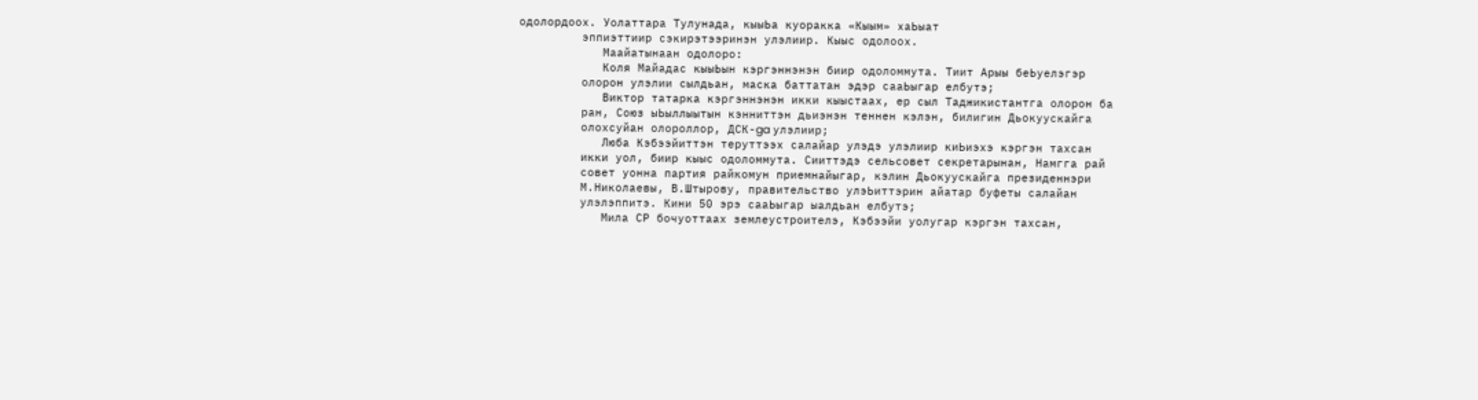одолордоох. Уолаттара Тулунада, кыыЬа куоракка «Кыым» хаЬыат
         эппиэттиир сэкирэтээринэн улэлиир. Кыыс одолоох.
            Маайатынаан одолоро:
            Коля Майадас кыыЬын кэргэннэнэн биир одоломмута. Тиит Арыы беЬуелэгэр
         олорон улэлии сылдьан, маска баттатан эдэр сааЬыгар елбутэ;
            Виктор татарка кэргэннэнэн икки кыыстаах, ер сыл Таджикистантга олорон ба
         ран, Союз ыЬыллыытын кэнниттэн дьиэнэн теннен кэлэн, билигин Дьокуускайга
         олохсуйан олороллор, ДСК-ga улэлиир;
            Люба Кэбээйиттэн теруттээх салайар улэдэ улэлиир киЬиэхэ кэргэн тахсан
         икки уол, биир кыыс одоломмута. Сииттэдэ сельсовет секретарынан, Намгга рай
         совет уонна партия райкомун приемнайыгар, кэлин Дьокуускайга президеннэри
         М.Николаевы, В.Штырову, правительство улэЬиттэрин айатар буфеты салайан
         улэлэппитэ. Кини 50 эрэ сааЬыгар ыалдьан елбутэ;
            Мила СР бочуоттаах землеустроителэ, Кэбээйи уолугар кэргэн тахсан,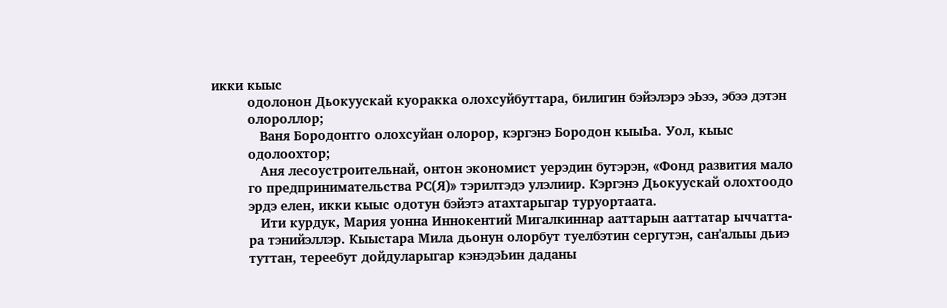икки кыыс
         одолонон Дьокуускай куоракка олохсуйбуттара, билигин бэйэлэрэ эЬээ, эбээ дэтэн
         олороллор;
            Ваня Бородонтго олохсуйан олорор, кэргэнэ Бородон кыыЬа. Уол, кыыс
         одолоохтор;
            Аня лесоустроительнай, онтон экономист уерэдин бутэрэн, «Фонд развития мало
         го предпринимательства РС(Я)» тэрилтэдэ улэлиир. Кэргэнэ Дьокуускай олохтоодо
         эрдэ елен, икки кыыс одотун бэйэтэ атахтарыгар туруортаата.
            Ити курдук, Мария уонна Иннокентий Мигалкиннар ааттарын ааттатар ыччатта-
         ра тэнийэллэр. Кыыстара Мила дьонун олорбут туелбэтин сергутэн, сан'алыы дьиэ
         туттан, тереебут дойдуларыгар кэнэдэЬин даданы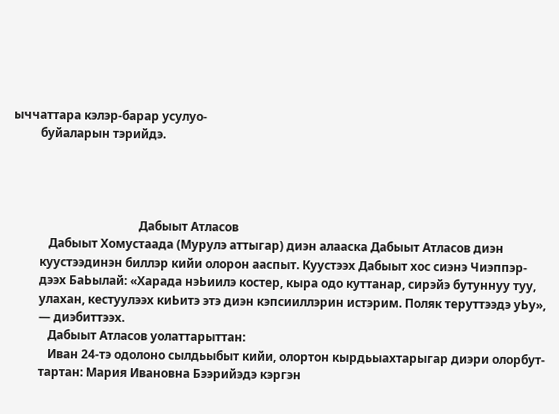ыччаттара кэлэр-барар усулуо-
         буйаларын тэрийдэ.




                                          Дабыыт Атласов
            Дабыыт Хомустаада (Мурулэ аттыгар) диэн алааска Дабыыт Атласов диэн
         куустээдинэн биллэр кийи олорон ааспыт. Куустээх Дабыыт хос сиэнэ Чиэппэр-
         дээх БаЬылай: «Харада нэЬиилэ костер, кыра одо куттанар, сирэйэ бутуннуу туу,
         улахан, кестуулээх киЬитэ этэ диэн кэпсииллэрин истэрим. Поляк теруттээдэ уЬу»,
         — диэбиттээх.
            Дабыыт Атласов уолаттарыттан:
            Иван 24-тэ одолоно сылдьыбыт кийи, олортон кырдьыахтарыгар диэри олорбут-
         тартан: Мария Ивановна Бээрийэдэ кэргэн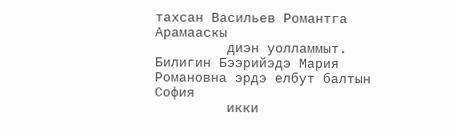тахсан Васильев Романтга Арамааскы
         диэн уолламмыт. Билигин Бээрийэдэ Мария Романовна эрдэ елбут балтын София
         икки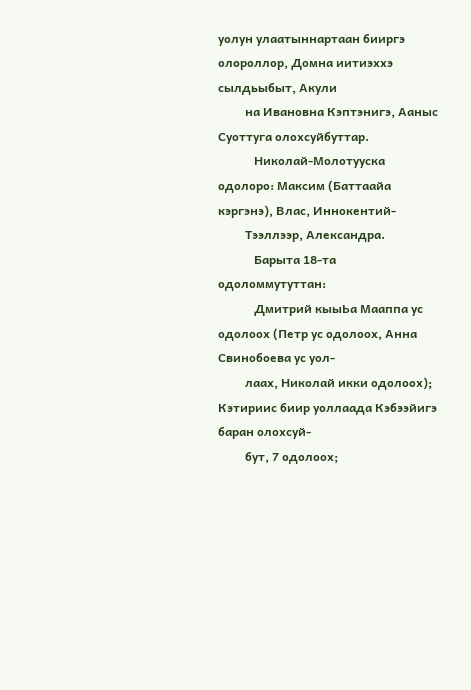уолун улаатыннартаан бииргэ олороллор, Домна иитиэххэ сылдьыбыт, Акули
         на Ивановна Кэптэнигэ, Ааныс Суоттуга олохсуйбуттар.
            Николай-Молотууска одолоро: Максим (Баттаайа кэргэнэ), Влас, Иннокентий-
         Тээллээр, Александра.
            Барыта 18-та одоломмутуттан:
            Дмитрий кыыЬа Мааппа ус одолоох (Петр ус одолоох, Анна Свинобоева ус уол-
         лаах, Николай икки одолоох); Кэтириис биир уоллаада Кэбээйигэ баран олохсуй-
         бут, 7 одолоох;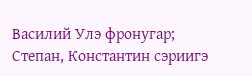Василий Улэ фронугар; Степан, Константин сэриигэ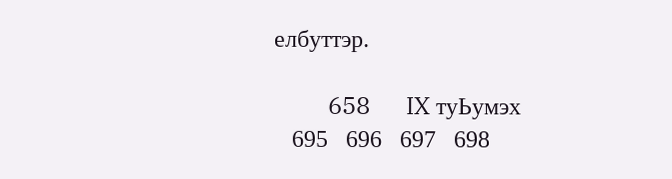елбуттэр.

         658      IX туЬумэх
   695   696   697   698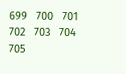699   700   701   702   703   704   705